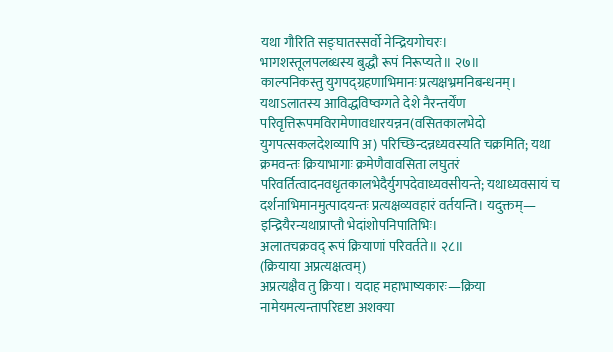यथा गौरिति सङ्घातस्सर्वो नेन्द्रियगोचरः।
भागशस्तूलपलब्धस्य बुद्धौ रूपं निरूप्यते॥ २७॥
काल्पनिकस्तु युगपद्ग्रहणाभिमानः प्रत्यक्षभ्रमनिबन्धनम्। यथाऽलातस्य आविद्धविष्वग्गते देशे नैरन्तर्येंण परिवृत्तिरूपमविरामेणावधारयन्नन(वसितकालभेदो युगपत्सकलदेशव्यापि अ) परिच्छिन्दन्नध्यवस्यति चक्रमिति; यथा क्रमवन्तः क्रियाभागाः क्रमेणैवावसिता लघुतरं परिवर्तित्वादनवधृतकालभेदैर्युगपदेवाध्यवसीयन्ते; यथाध्यवसायं च दर्शनाभिमानमुत्पादयन्तः प्रत्यक्षव्यवहारं वर्तयन्ति। यदुक्तम्—
इन्द्रियैरन्यथाप्राप्तौ भेदांशोपनिपातिभिः।
अलातचक्रवद् रूपं क्रियाणां परिवर्तते॥ २८॥
(क्रियाया अप्रत्यक्षत्वम्)
अप्रत्यक्षैव तु क्रिया। यदाह महाभाष्यकारः—क्रिया नामेयमत्यन्तापरिदृष्टा अशक्या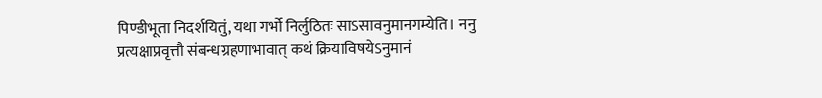पिण्डीभूता निदर्शयितुं, यथा गर्भो निर्लुठितः साऽसावनुमानगम्येति। ननु प्रत्यक्षाप्रवृत्तौ संबन्धग्रहणाभावात् कथं क्रियाविषयेऽनुमानं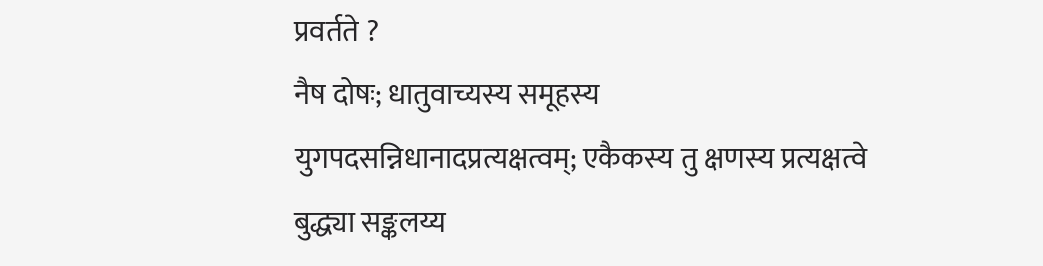प्रवर्तते ?
नैष दोषः; धातुवाच्यस्य समूहस्य युगपदसन्निधानादप्रत्यक्षत्वम्; एकैकस्य तु क्षणस्य प्रत्यक्षत्वे बुद्ध्या सङ्कलय्य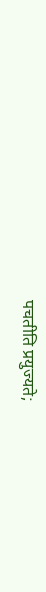पचतीति प्रयुज्यते;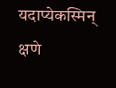यदाप्येकस्मिन् क्षणे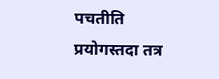पचतीति प्रयोगस्तदा तत्र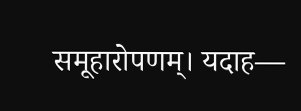समूहारोपणम्। यदाह—